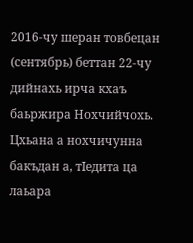2016-чу шеран товбецан (сентябрь) беттан 22-чу дийнахь ирча кхаъ баьржира Нохчийчохь. Цхьана а нохчичунна бакъдан а, тIедита ца лаьара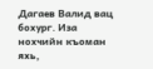Дагаев Валид вац бохург. Иза нохчийн къоман яхь,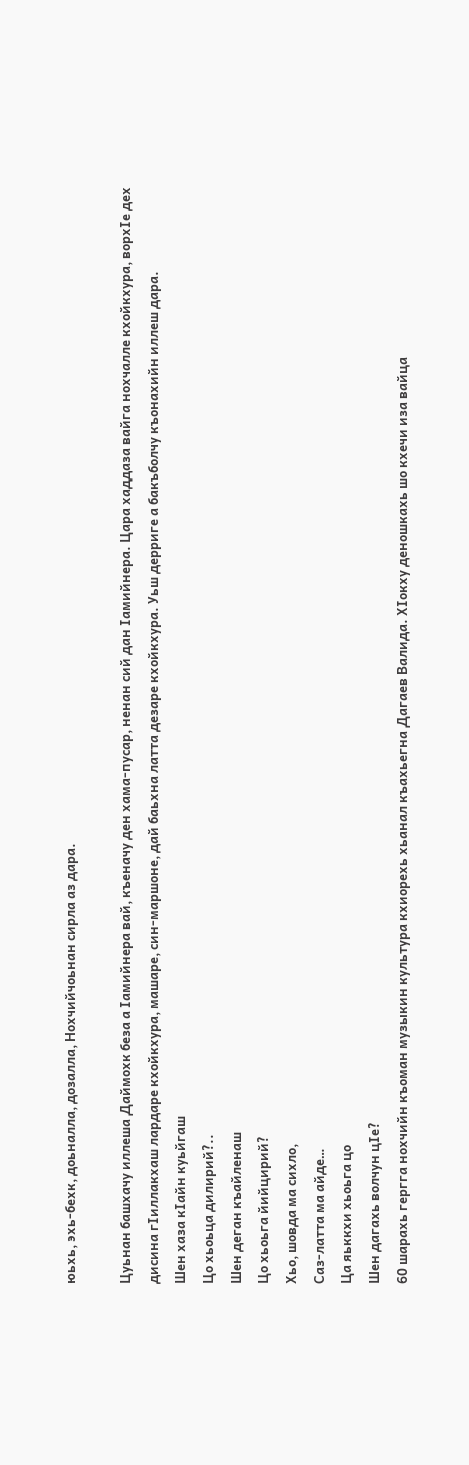юьхь, эхь-бехк, доьналла, дозалла, Нохчийчоьнан сирла аз дара.

Цуьнан башхачу иллеша Даймохк беза а Iамийнера вай, къеначу ден хама-пусар, ненан сий дан Iамийнера. Цара хаддаза вайга нохчалле кхойкхура, ворхIе дех дисина гIиллакхаш лардаре кхойкхура, машаре, син-маршоне, дай баьхна латта дезаре кхойкхура. Уьш дерриге а бакъболчу къонахийн иллеш дара.
Шен хаза кIайн куьйгаш
Цо хьоьца дилирий?..
Шен деган къайленаш
Цо хьоьга йийцирий?
Хьо, шовда ма сихло,
Саз-латта ма айде…
Ца яьккхи хьоьга цо
Шен дагахь волчун цIе?
60 шарахь гергга нохчийн къоман музыкин культура кхиорехь хьанал къахьегна Дагаев Валида. ХIокху деношкахь шо кхечи иза вайца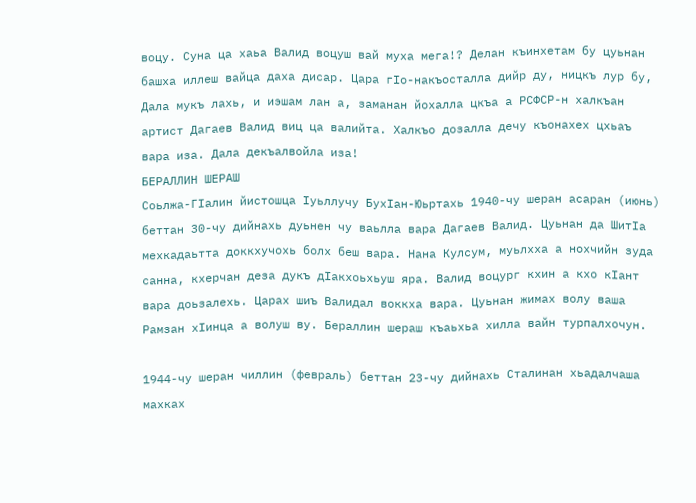воцу. Суна ца хаьа Валид воцуш вай муха мега!? Делан къинхетам бу цуьнан башха иллеш вайца даха дисар. Цара гIо-накъосталла дийр ду, ницкъ лур бу, Дала мукъ лахь, и иэшам лан а, заманан йохалла цкъа а РСФСР-н халкъан артист Дагаев Валид виц ца валийта. Халкъо дозалла дечу къонахех цхьаъ вара иза. Дала декъалвойла иза!
БЕРАЛЛИН ШЕРАШ
Соьлжа-ГIалин йистошца Iуьллучу БухIан-Юьртахь 1940-чу шеран асаран (июнь) беттан 30-чу дийнахь дуьнен чу ваьлла вара Дагаев Валид. Цуьнан да ШитIа мехкадаьтта доккхучохь болх беш вара. Нана Кулсум, муьлхха а нохчийн зуда санна, кхерчан деза дукъ дIакхоьхьуш яра. Валид воцург кхин а кхо кIант вара доьзалехь. Царах шиъ Валидал воккха вара. Цуьнан жимах волу ваша Рамзан хIинца а волуш ву. Бераллин шераш къаьхьа хилла вайн турпалхочун.

1944-чу шеран чиллин (февраль) беттан 23-чу дийнахь Сталинан хьадалчаша махках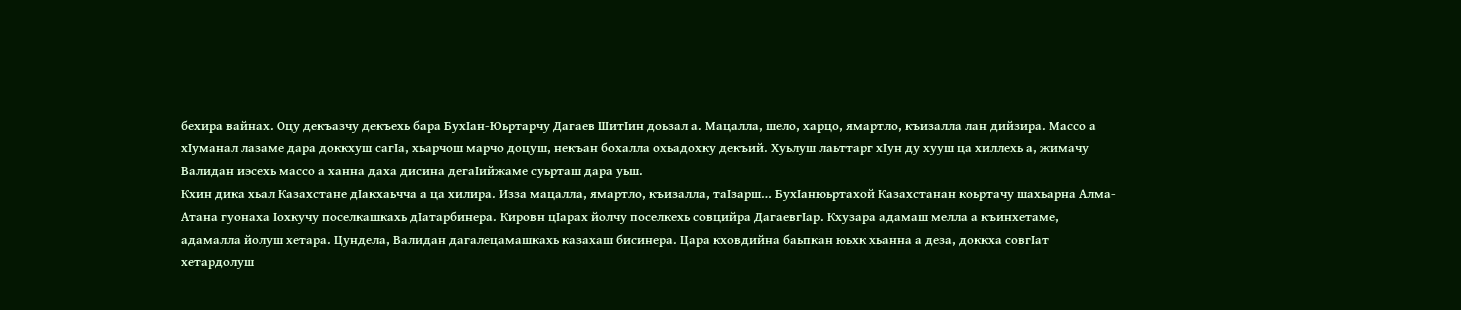бехира вайнах. Оцу декъазчу декъехь бара БухIан-Юьртарчу Дагаев ШитIин доьзал а. Мацалла, шело, харцо, ямартло, къизалла лан дийзира. Массо а хIуманал лазаме дара доккхуш сагIа, хьарчош марчо доцуш, некъан бохалла охьадохку декъий. Хуьлуш лаьттарг хIун ду хууш ца хиллехь а, жимачу Валидан иэсехь массо а ханна даха дисина дегаIийжаме суьрташ дара уьш.
Кхин дика хьал Казахстане дIакхаьчча а ца хилира. Изза мацалла, ямартло, къизалла, таIзарш… БухIанюьртахой Казахстанан коьртачу шахьарна Алма-Атана гуонаха Iохкучу поселкашкахь дIатарбинера. Кировн цIарах йолчу поселкехь совцийра ДагаевгIар. Кхузара адамаш мелла а къинхетаме, адамалла йолуш хетара. Цундела, Валидан дагалецамашкахь казахаш бисинера. Цара кховдийна баьпкан юьхк хьанна а деза, доккха совгIат хетардолуш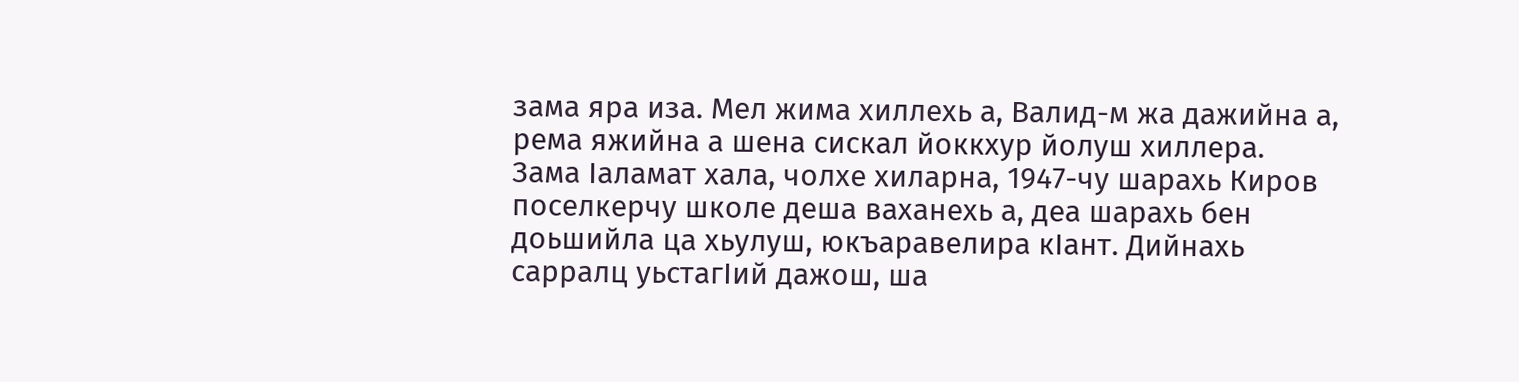зама яра иза. Мел жима хиллехь а, Валид-м жа дажийна а, рема яжийна а шена сискал йоккхур йолуш хиллера.
Зама Iаламат хала, чолхе хиларна, 1947-чу шарахь Киров поселкерчу школе деша ваханехь а, деа шарахь бен доьшийла ца хьулуш, юкъаравелира кIант. Дийнахь сарралц уьстагIий дажош, ша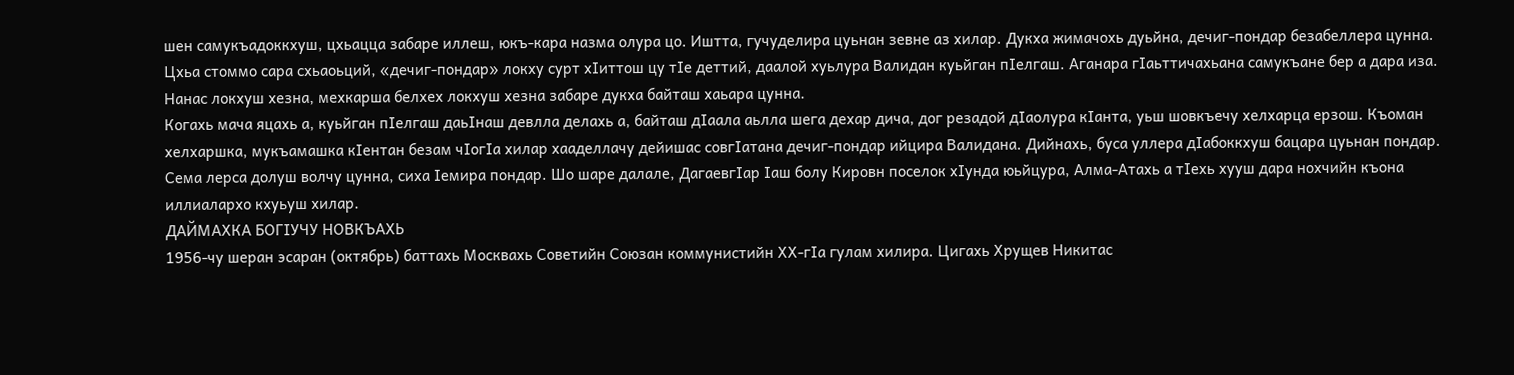шен самукъадоккхуш, цхьацца забаре иллеш, юкъ-кара назма олура цо. Иштта, гучуделира цуьнан зевне аз хилар. Дукха жимачохь дуьйна, дечиг-пондар безабеллера цунна.
Цхьа стоммо сара схьаоьций, «дечиг-пондар» локху сурт хIиттош цу тIе деттий, даалой хуьлура Валидан куьйган пIелгаш. Аганара гIаьттичахьана самукъане бер а дара иза. Нанас локхуш хезна, мехкарша белхех локхуш хезна забаре дукха байташ хаьара цунна.
Когахь мача яцахь а, куьйган пIелгаш даьIнаш девлла делахь а, байташ дIаала аьлла шега дехар дича, дог резадой дIаолура кIанта, уьш шовкъечу хелхарца ерзош. Къоман хелхаршка, мукъамашка кIентан безам чIогIа хилар хааделлачу дейишас совгIатана дечиг-пондар ийцира Валидана. Дийнахь, буса уллера дIабоккхуш бацара цуьнан пондар. Сема лерса долуш волчу цунна, сиха Iемира пондар. Шо шаре далале, ДагаевгIар Iаш болу Кировн поселок хIунда юьйцура, Алма-Атахь а тIехь хууш дара нохчийн къона иллиалархо кхуьуш хилар.
ДАЙМАХКА БОГIУЧУ НОВКЪАХЬ
1956-чу шеран эсаран (октябрь) баттахь Москвахь Советийн Союзан коммунистийн ХХ-гIа гулам хилира. Цигахь Хрущев Никитас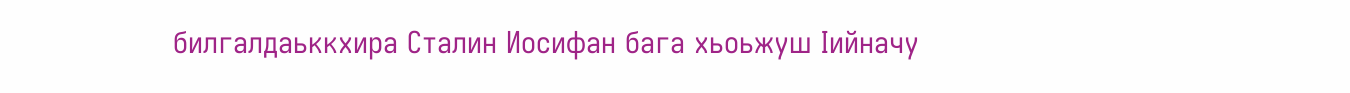билгалдаьккхира Сталин Иосифан бага хьоьжуш Iийначу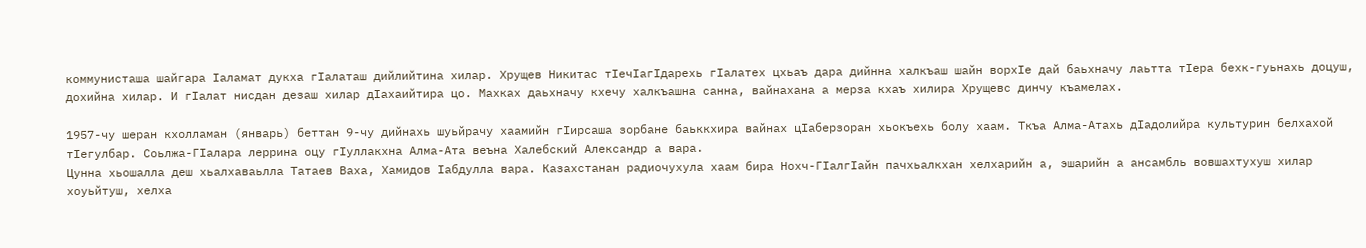коммунисташа шайгара Iаламат дукха гIалаташ дийлийтина хилар. Хрущев Никитас тIечIагIдарехь гIалатех цхьаъ дара дийнна халкъаш шайн ворхIе дай баьхначу лаьтта тIера бехк-гуьнахь доцуш, дохийна хилар. И гIалат нисдан дезаш хилар дIахаийтира цо. Махках даьхначу кхечу халкъашна санна, вайнахана а мерза кхаъ хилира Хрущевс динчу къамелах.

1957-чу шеран кхолламан (январь) беттан 9-чу дийнахь шуьйрачу хаамийн гIирсаша зорбане баьккхира вайнах цIаберзоран хьокъехь болу хаам. Ткъа Алма-Атахь дIадолийра культурин белхахой тIегулбар. Соьлжа-ГIалара леррина оцу гIуллакхна Алма-Ата веъна Халебский Александр а вара.
Цунна хьошалла деш хьалхаваьлла Татаев Ваха, Хамидов Iабдулла вара. Казахстанан радиочухула хаам бира Нохч-ГIалгIайн пачхьалкхан хелхарийн а, эшарийн а ансамбль вовшахтухуш хилар хоуьйтуш, хелха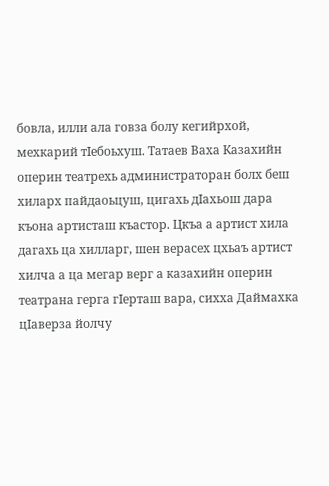бовла, илли ала говза болу кегийрхой, мехкарий тIебоьхуш. Татаев Ваха Казахийн оперин театрехь администраторан болх беш хиларх пайдаоьцуш, цигахь дIахьош дара къона артисташ къастор. Цкъа а артист хила дагахь ца хилларг, шен верасех цхьаъ артист хилча а ца мегар верг а казахийн оперин театрана герга гIерташ вара, сихха Даймахка цIаверза йолчу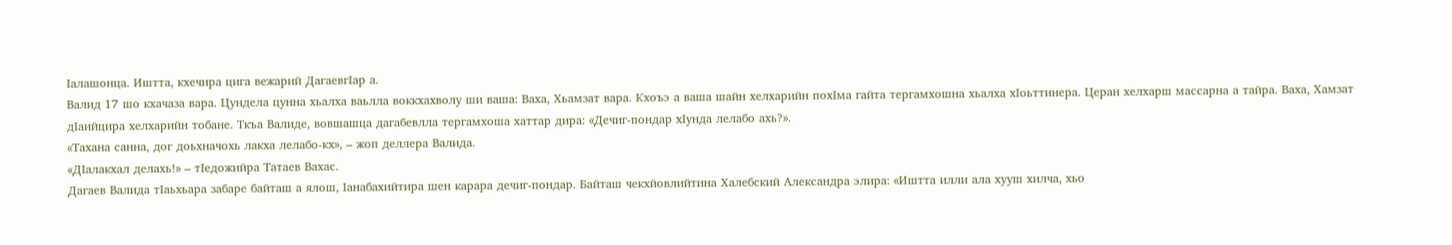Iалашонца. Иштта, кхечира цига вежарий ДагаевгIар а.
Валид 17 шо кхачаза вара. Цундела цунна хьалха ваьлла воккхахволу ши ваша: Ваха, Хьамзат вара. Кхоъэ а ваша шайн хелхарийн похIма гайта тергамхошна хьалха хIоьттинера. Церан хелхарш массарна а тайра. Ваха, Хамзат дIаийцира хелхарийн тобане. Ткъа Валиде, вовшашца дагабевлла тергамхоша хаттар дира: «Дечиг-пондар хIунда лелабо ахь?».
«Тахана санна, дог доьхначохь лакха лелабо-кх», – жоп деллера Валида.
«ДIалакхал делахь!» – тIедожийра Татаев Вахас.
Дагаев Валида тIаьхьара забаре байташ а ялош, Iанабахийтира шен карара дечиг-пондар. Байташ чекхйовлийтина Халебский Александра элира: «Иштта илли ала хууш хилча, хьо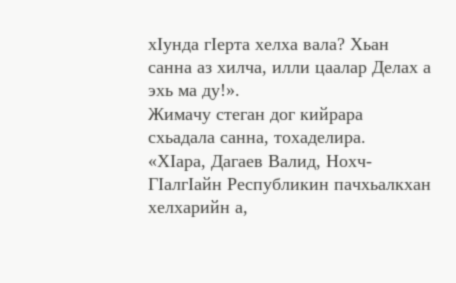хIунда гIерта хелха вала? Хьан санна аз хилча, илли цаалар Делах а эхь ма ду!».
Жимачу стеган дог кийрара схьадала санна, тохаделира.
«ХIара, Дагаев Валид, Нохч-ГIалгIайн Республикин пачхьалкхан хелхарийн а,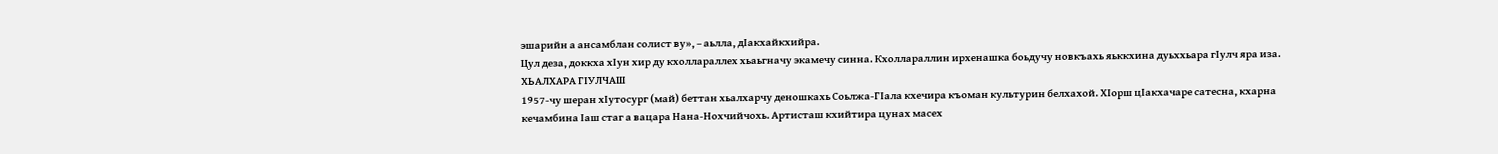эшарийн а ансамблан солист ву», – аьлла, дIакхайкхийра.
Цул деза, доккха хIун хир ду кхоллараллех хьаьгначу экамечу синна. Кхоллараллин ирхенашка боьдучу новкъахь яьккхина дуьххьара гIулч яра иза.
ХЬАЛХАРА ГIУЛЧАШ
1957-чу шеран хIутосург (май) беттан хьалхарчу деношкахь Соьлжа-ГIала кхечира къоман культурин белхахой. ХIорш цIакхачаре сатесна, кхарна кечамбина Iаш стаг а вацара Нана-Нохчийчохь. Артисташ кхийтира цунах масех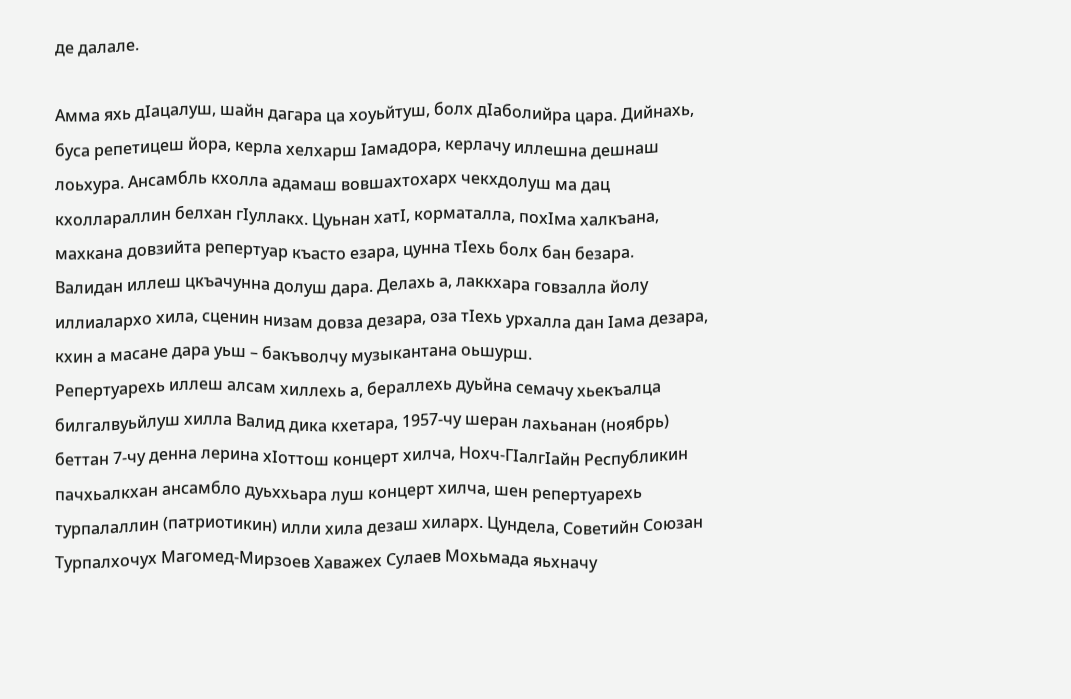де далале.

Амма яхь дIацалуш, шайн дагара ца хоуьйтуш, болх дIаболийра цара. Дийнахь, буса репетицеш йора, керла хелхарш Iамадора, керлачу иллешна дешнаш лоьхура. Ансамбль кхолла адамаш вовшахтохарх чекхдолуш ма дац кхоллараллин белхан гIуллакх. Цуьнан хатI, корматалла, похIма халкъана, махкана довзийта репертуар къасто езара, цунна тIехь болх бан безара.
Валидан иллеш цкъачунна долуш дара. Делахь а, лаккхара говзалла йолу иллиалархо хила, сценин низам довза дезара, оза тIехь урхалла дан Iама дезара, кхин а масане дара уьш – бакъволчу музыкантана оьшурш.
Репертуарехь иллеш алсам хиллехь а, бераллехь дуьйна семачу хьекъалца билгалвуьйлуш хилла Валид дика кхетара, 1957-чу шеран лахьанан (ноябрь) беттан 7-чу денна лерина хIоттош концерт хилча, Нохч-ГIалгIайн Республикин пачхьалкхан ансамбло дуьххьара луш концерт хилча, шен репертуарехь турпалаллин (патриотикин) илли хила дезаш хиларх. Цундела, Советийн Союзан Турпалхочух Магомед-Мирзоев Хаважех Сулаев Мохьмада яьхначу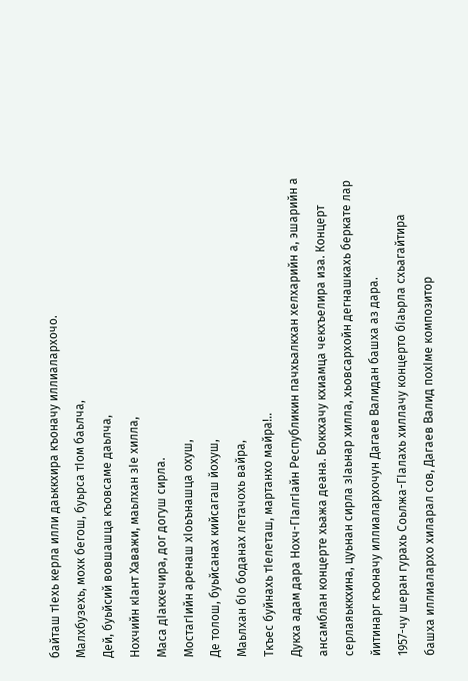байташ тIехь керла илли даьккхира къоначу иллиалархочо.
Малхбузехь, мохк бегош, буьрса тIом баьлча,
Дей, буьйсий вовшашца къовсаме даьлча,
Нохчийн кIант Хаважи, маьлхан зIе хилла,
Маса дIакхечира, дог догуш сирла.
МостагIийн аренаш хIоьънашца охуш,
Де толош, буьйсанах кийсагаш йохуш,
Маьлхан бIо боданах летачохь вайра,
Ткъес буйнахь тIелеташ, мартанхо майра!..
Дукха адам дара Нохч-ГIалгIайн Республикин пачхьалкхан хелхарийн а, эшарийн а ансамблан концерте хьажа деана. Боккхачу кхиамца чекхъелира иза. Концерт серлаяьккхина, цуьнан сирла зIаьнар хилла, хьовсархойн дегнашкахь беркате лар йитинарг къоначу иллиалархочун Дагаев Валидан башха аз дара.
1957-чу шеран гурахь Соьлжа-ГIалахь хиллачу концерто бIаьрла схьагайтира башха иллиалархо хиларал сов, Дагаев Валид похIме композитор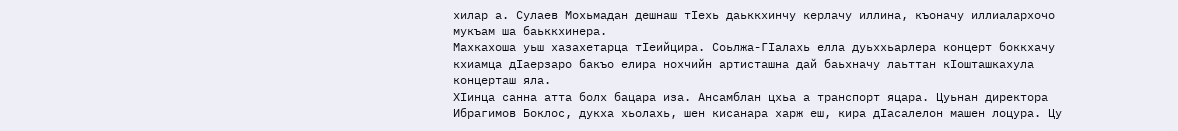хилар а. Сулаев Мохьмадан дешнаш тIехь даьккхинчу керлачу иллина, къоначу иллиалархочо мукъам ша баьккхинера.
Махкахоша уьш хазахетарца тIеийцира. Соьлжа-ГIалахь елла дуьххьарлера концерт боккхачу кхиамца дIаерзаро бакъо елира нохчийн артисташна дай баьхначу лаьттан кIошташкахула концерташ яла.
ХIинца санна атта болх бацара иза. Ансамблан цхьа а транспорт яцара. Цуьнан директора Ибрагимов Боклос, дукха хьолахь, шен кисанара харж еш, кира дIасалелон машен лоцура. Цу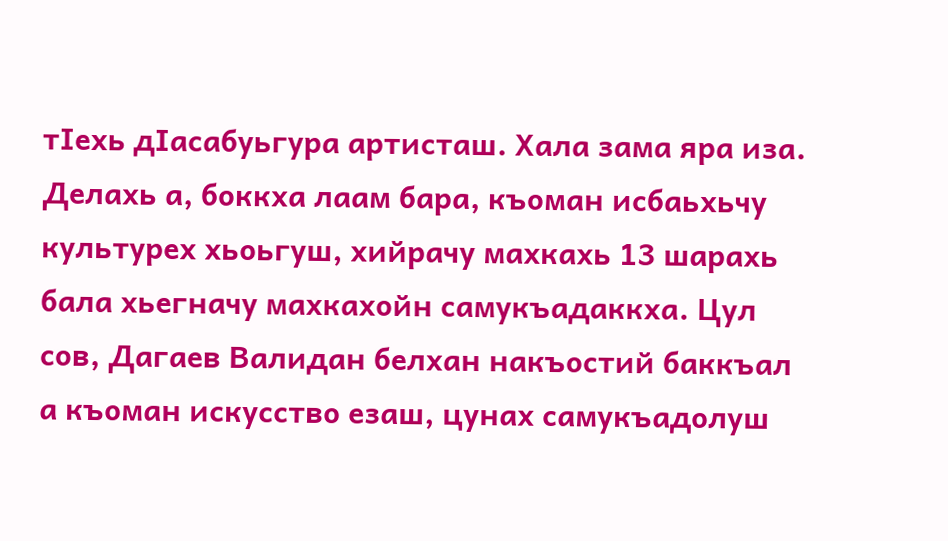тIехь дIасабуьгура артисташ. Хала зама яра иза. Делахь а, боккха лаам бара, къоман исбаьхьчу культурех хьоьгуш, хийрачу махкахь 13 шарахь бала хьегначу махкахойн самукъадаккха. Цул сов, Дагаев Валидан белхан накъостий баккъал а къоман искусство езаш, цунах самукъадолуш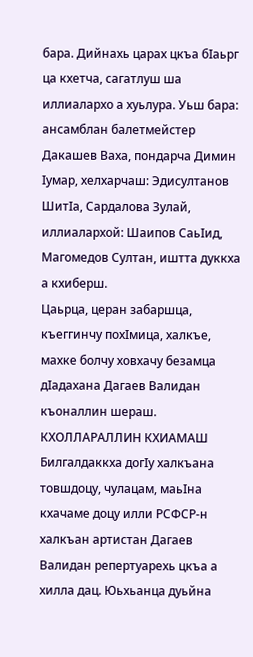бара. Дийнахь царах цкъа бIаьрг ца кхетча, сагатлуш ша иллиалархо а хуьлура. Уьш бара: ансамблан балетмейстер Дакашев Ваха, пондарча Димин Iумар, хелхарчаш: Эдисултанов ШитIа, Сардалова Зулай, иллиалархой: Шаипов СаьIид, Магомедов Султан, иштта дуккха а кхиберш.
Цаьрца, церан забаршца, къеггинчу похIмица, халкъе, махке болчу ховхачу безамца дIадахана Дагаев Валидан къоналлин шераш.
КХОЛЛАРАЛЛИН КХИАМАШ
Билгалдаккха догIу халкъана товшдоцу, чулацам, маьIна кхачаме доцу илли РСФСР-н халкъан артистан Дагаев Валидан репертуарехь цкъа а хилла дац. Юьхьанца дуьйна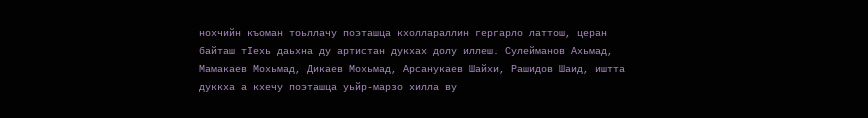нохчийн къоман тоьллачу поэташца кхоллараллин гергарло латтош, церан байташ тIехь даьхна ду артистан дукхах долу иллеш. Сулейманов Ахьмад, Мамакаев Мохьмад, Дикаев Мохьмад, Арсанукаев Шайхи, Рашидов Шаид, иштта дуккха а кхечу поэташца уьйр-марзо хилла ву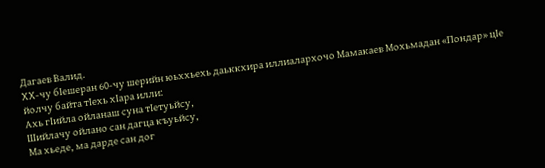Дагаев Валид.
ХХ-чу бIешеран 60-чу шерийн юьххьехь даьккхира иллиалархочо Мамакаев Мохьмадан «Пондар» цIе йолчу байта тIехь хIара илли:
Ахь гIийла ойланаш суна тIетуьйсу,
Шийлачу ойлано сан дагца къуьйсу,
Ма хьеде, ма дарде сан дог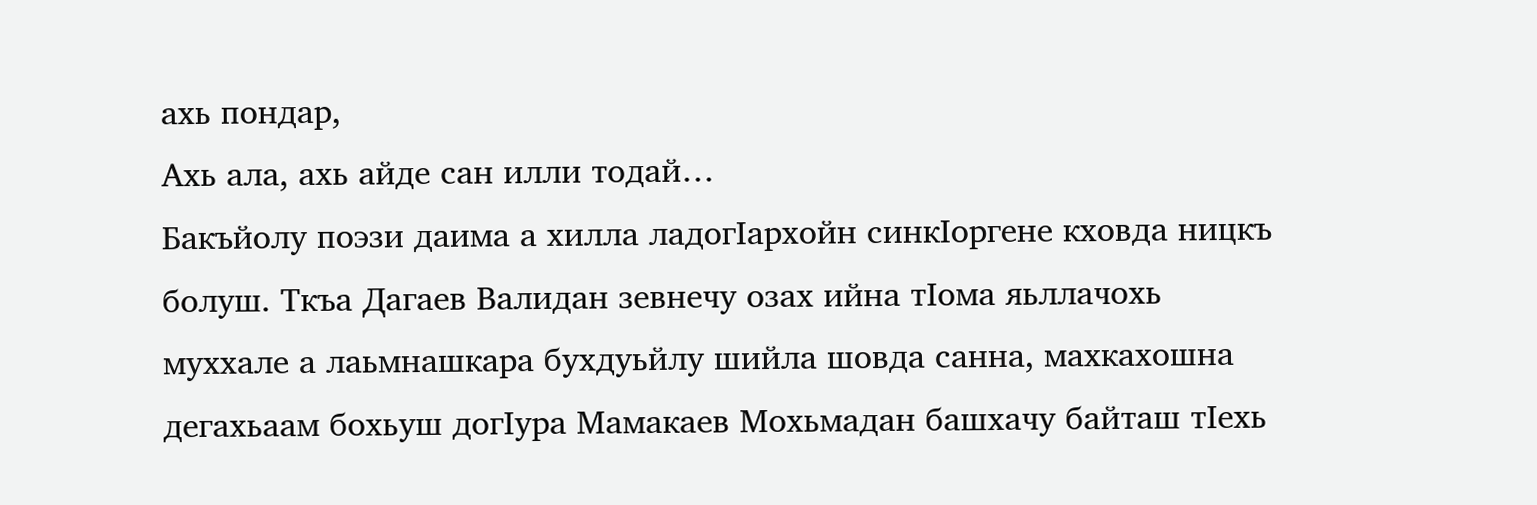ахь пондар,
Ахь ала, ахь айде сан илли тодай…
Бакъйолу поэзи даима а хилла ладогIархойн синкIоргене кховда ницкъ болуш. Ткъа Дагаев Валидан зевнечу озах ийна тIома яьллачохь муххале а лаьмнашкара бухдуьйлу шийла шовда санна, махкахошна дегахьаам бохьуш догIура Мамакаев Мохьмадан башхачу байташ тIехь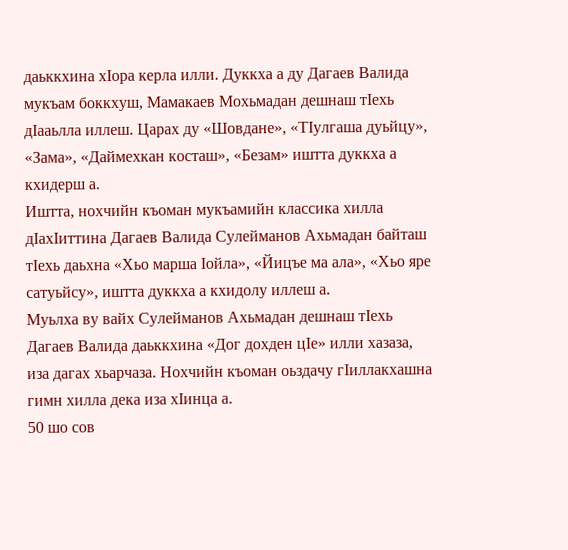даьккхина хIора керла илли. Дуккха а ду Дагаев Валида мукъам боккхуш, Мамакаев Мохьмадан дешнаш тIехь дIааьлла иллеш. Царах ду «Шовдане», «ТIулгаша дуьйцу», «Зама», «Даймехкан косташ», «Безам» иштта дуккха а кхидерш а.
Иштта, нохчийн къоман мукъамийн классика хилла дIахIиттина Дагаев Валида Сулейманов Ахьмадан байташ тIехь даьхна «Хьо марша Iойла», «Йицъе ма ала», «Хьо яре сатуьйсу», иштта дуккха а кхидолу иллеш а.
Муьлха ву вайх Сулейманов Ахьмадан дешнаш тIехь Дагаев Валида даьккхина «Дог дохден цIе» илли хазаза, иза дагах хьарчаза. Нохчийн къоман оьздачу гIиллакхашна гимн хилла дека иза хIинца а.
50 шо сов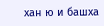хан ю и башха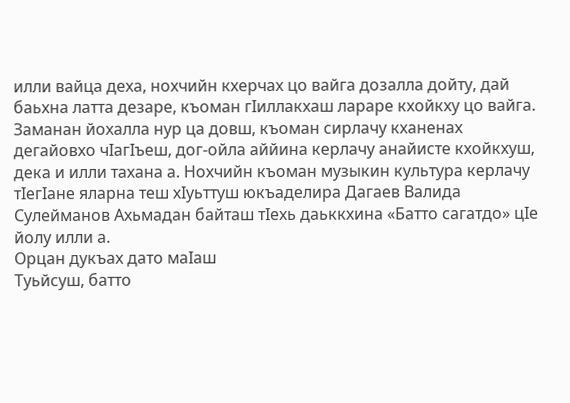илли вайца деха, нохчийн кхерчах цо вайга дозалла дойту, дай баьхна латта дезаре, къоман гIиллакхаш лараре кхойкху цо вайга. Заманан йохалла нур ца довш, къоман сирлачу кханенах дегайовхо чIагIъеш, дог-ойла аййина керлачу анайисте кхойкхуш, дека и илли тахана а. Нохчийн къоман музыкин культура керлачу тIегIане яларна теш хIуьттуш юкъаделира Дагаев Валида Сулейманов Ахьмадан байташ тIехь даьккхина «Батто сагатдо» цIе йолу илли а.
Орцан дукъах дато маIаш
Туьйсуш, батто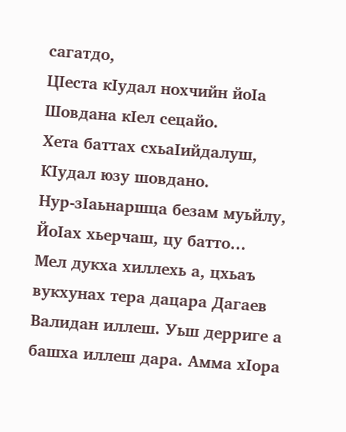сагатдо,
ЦIеста кIудал нохчийн йоIа
Шовдана кIел сецайо.
Хета баттах схьаIийдалуш,
КIудал юзу шовдано.
Нур-зIаьнаршца безам муьйлу,
ЙоIах хьерчаш, цу батто…
Мел дукха хиллехь а, цхьаъ вукхунах тера дацара Дагаев Валидан иллеш. Уьш дерриге а башха иллеш дара. Амма хIора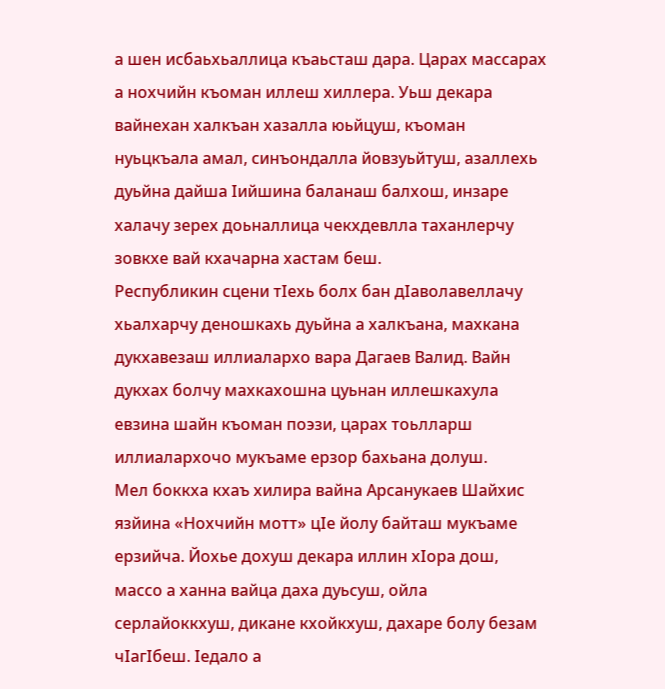а шен исбаьхьаллица къаьсташ дара. Царах массарах а нохчийн къоман иллеш хиллера. Уьш декара вайнехан халкъан хазалла юьйцуш, къоман нуьцкъала амал, синъондалла йовзуьйтуш, азаллехь дуьйна дайша Iийшина баланаш балхош, инзаре халачу зерех доьналлица чекхдевлла таханлерчу зовкхе вай кхачарна хастам беш.
Республикин сцени тIехь болх бан дIаволавеллачу хьалхарчу деношкахь дуьйна а халкъана, махкана дукхавезаш иллиалархо вара Дагаев Валид. Вайн дукхах болчу махкахошна цуьнан иллешкахула евзина шайн къоман поэзи, царах тоьлларш иллиалархочо мукъаме ерзор бахьана долуш.
Мел боккха кхаъ хилира вайна Арсанукаев Шайхис язйина «Нохчийн мотт» цIе йолу байташ мукъаме ерзийча. Йохье дохуш декара иллин хIора дош, массо а ханна вайца даха дуьсуш, ойла серлайоккхуш, дикане кхойкхуш, дахаре болу безам чIагIбеш. Iедало а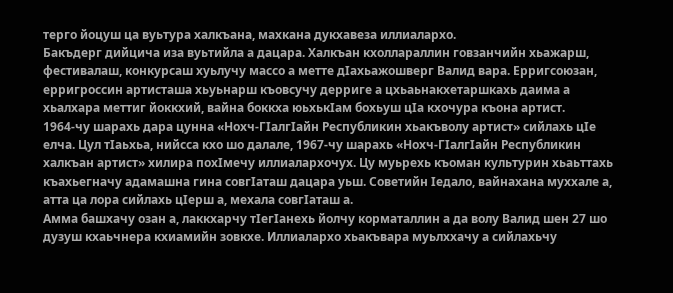терго йоцуш ца вуьтура халкъана, махкана дукхавеза иллиалархо.
Бакъдерг дийцича иза вуьтийла а дацара. Халкъан кхоллараллин говзанчийн хьажарш, фестивалаш, конкурсаш хуьлучу массо а метте дIахьажошверг Валид вара. Ерригсоюзан, ерригроссин артисташа хьуьнарш къовсучу дерриге а цхьаьнакхетаршкахь даима а хьалхара меттиг йоккхий, вайна боккха юьхькIам бохьуш цIа кхочура къона артист.
1964-чу шарахь дара цунна «Нохч-ГIалгIайн Республикин хьакъволу артист» сийлахь цIе елча. Цул тIаьхьа, нийсса кхо шо далале, 1967-чу шарахь «Нохч-ГIалгIайн Республикин халкъан артист» хилира похIмечу иллиалархочух. Цу муьрехь къоман культурин хьаьттахь къахьегначу адамашна гина совгIаташ дацара уьш. Советийн Iедало, вайнахана муххале а, атта ца лора сийлахь цIерш а, мехала совгIаташ а.
Амма башхачу озан а, лаккхарчу тIегIанехь йолчу корматаллин а да волу Валид шен 27 шо дузуш кхаьчнера кхиамийн зовкхе. Иллиалархо хьакъвара муьлххачу а сийлахьчу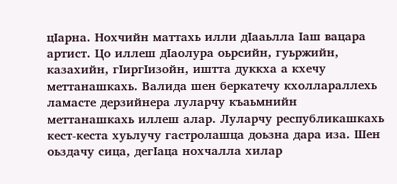цIарна. Нохчийн маттахь илли дIааьлла Iаш вацара артист. Цо иллеш дIаолура оьрсийн, гуьржийн, казахийн, гIиргIизойн, иштта дуккха а кхечу меттанашкахь. Валида шен беркатечу кхоллараллехь ламасте дерзийнера луларчу къаьмнийн меттанашкахь иллеш алар. Луларчу республикашкахь кест-кеста хуьлучу гастролашца доьзна дара иза. Шен оьздачу сица, дегIаца нохчалла хилар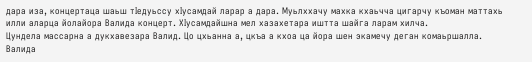дара иза, концертаца шаьш тIедуьссу хIусамдай ларар а дара. Муьлххачу махка кхаьчча цигарчу къоман маттахь илли аларца йолайора Валида концерт. ХIусамдайшна мел хазахетара иштта шайга ларам хилча.
Цундела массарна а дукхавезара Валид. Цо цхьанна а, цкъа а кхоа ца йора шен экамечу деган комаьршалла. Валида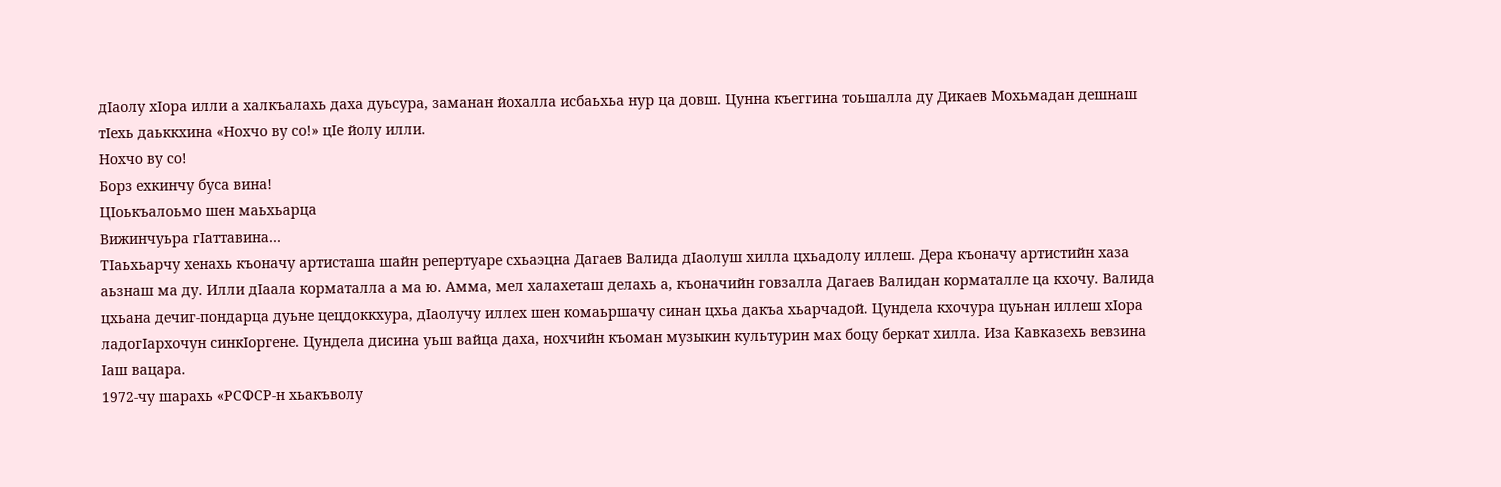дIаолу хIора илли а халкъалахь даха дуьсура, заманан йохалла исбаьхьа нур ца довш. Цунна къеггина тоьшалла ду Дикаев Мохьмадан дешнаш тIехь даьккхина «Нохчо ву со!» цIе йолу илли.
Нохчо ву со!
Борз ехкинчу буса вина!
ЦIоькъалоьмо шен маьхьарца
Вижинчуьра гIаттавина…
ТIаьхьарчу хенахь къоначу артисташа шайн репертуаре схьаэцна Дагаев Валида дIаолуш хилла цхьадолу иллеш. Дера къоначу артистийн хаза аьзнаш ма ду. Илли дIаала корматалла а ма ю. Амма, мел халахеташ делахь а, къоначийн говзалла Дагаев Валидан корматалле ца кхочу. Валида цхьана дечиг-пондарца дуьне цецдоккхура, дIаолучу иллех шен комаьршачу синан цхьа дакъа хьарчадой. Цундела кхочура цуьнан иллеш хIора ладогIархочун синкIоргене. Цундела дисина уьш вайца даха, нохчийн къоман музыкин культурин мах боцу беркат хилла. Иза Кавказехь вевзина Iаш вацара.
1972-чу шарахь «РСФСР-н хьакъволу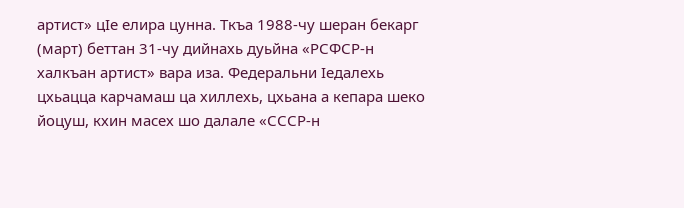артист» цIе елира цунна. Ткъа 1988-чу шеран бекарг (март) беттан 31-чу дийнахь дуьйна «РСФСР-н халкъан артист» вара иза. Федеральни Iедалехь цхьацца карчамаш ца хиллехь, цхьана а кепара шеко йоцуш, кхин масех шо далале «СССР-н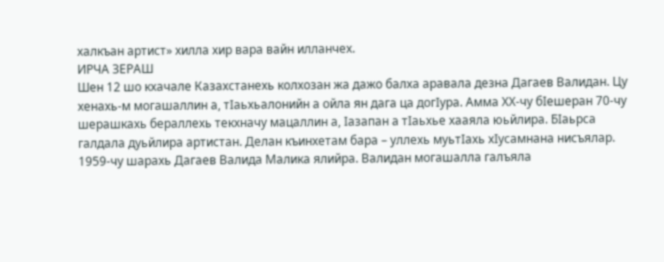халкъан артист» хилла хир вара вайн илланчех.
ИРЧА ЗЕРАШ
Шен 12 шо кхачале Казахстанехь колхозан жа дажо балха аравала дезна Дагаев Валидан. Цу хенахь-м могашаллин а, тIаьхьалонийн а ойла ян дага ца догIура. Амма ХХ-чу бIешеран 70-чу шерашкахь бераллехь текхначу мацаллин а, Iазапан а тIаьхье хааяла юьйлира. БIаьрса галдала дуьйлира артистан. Делан къинхетам бара – уллехь муьтIахь хIусамнана нисъялар.
1959-чу шарахь Дагаев Валида Малика ялийра. Валидан могашалла галъяла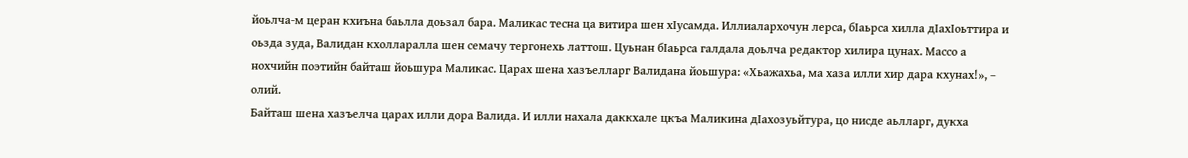йоьлча-м церан кхиъна баьлла доьзал бара. Маликас тесна ца витира шен хIусамда. Иллиалархочун лерса, бIаьрса хилла дIахIоьттира и оьзда зуда, Валидан кхолларалла шен семачу тергонехь латтош. Цуьнан бIаьрса галдала доьлча редактор хилира цунах. Массо а нохчийн поэтийн байташ йоьшура Маликас. Царах шена хазъелларг Валидана йоьшура: «Хьажахьа, ма хаза илли хир дара кхунах!», – олий.
Байташ шена хазъелча царах илли дора Валида. И илли нахала даккхале цкъа Маликина дIахозуьйтура, цо нисде аьлларг, дукха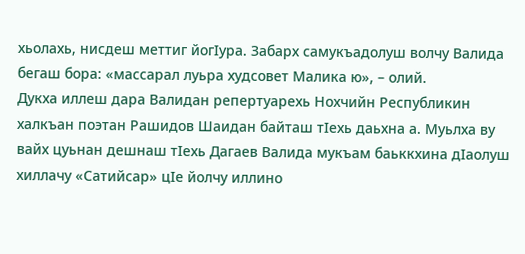хьолахь, нисдеш меттиг йогIура. Забарх самукъадолуш волчу Валида бегаш бора: «массарал луьра худсовет Малика ю», – олий.
Дукха иллеш дара Валидан репертуарехь Нохчийн Республикин халкъан поэтан Рашидов Шаидан байташ тIехь даьхна а. Муьлха ву вайх цуьнан дешнаш тIехь Дагаев Валида мукъам баьккхина дIаолуш хиллачу «Сатийсар» цIе йолчу иллино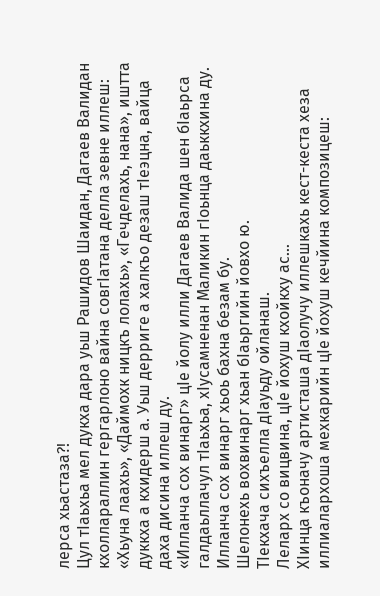лерса хьастаза?!
Цул тIаьхьа мел дукха дара уьш Рашидов Шаидан, Дагаев Валидан кхоллараллин гергарлоно вайна совгIатана делла зевне иллеш: «Хьуна лаахь», «Даймохк ницкъ лолахь», «Гечделахь, нана», иштта дуккха а кхидерш а. Уьш дерриге а халкъо дезаш тIеэцна, вайца даха дисина иллеш ду.
«Илланча сох винарг» цIе йолу илли Дагаев Валида шен бIаьрса галдаьллачул тIаьхьа, хIусамненан Маликин гIоьнца даьккхина ду.
Илланча сох винарг хьоь бахна безам бу.
Шелонехь вохвинарг хьан бIаьргийн йовхо ю.
ТIекхача сихъелла дIауьду ойланаш.
Леларх со вицвина, цIе йохуш кхойкху ас…
ХIинца къоначу артисташа дIаолучу иллешкахь кест-кеста хеза иллиалархоша мехкарийн цIе йохуш кечйина композицеш: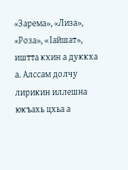«Зарема», «Лиза», «Роза», «Iайшат», иштта кхин а дуккха а. Алссам долчу лирикин иллешна юкъахь цхьа а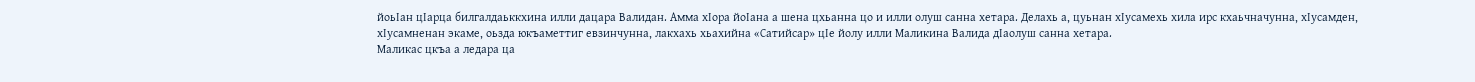йоьIан цIарца билгалдаьккхина илли дацара Валидан. Амма хIора йоIана а шена цхьанна цо и илли олуш санна хетара. Делахь а, цуьнан хIусамехь хила ирс кхаьчначунна, хIусамден, хIусамненан экаме, оьзда юкъаметтиг евзинчунна, лакхахь хьахийна «Сатийсар» цIе йолу илли Маликина Валида дIаолуш санна хетара.
Маликас цкъа а ледара ца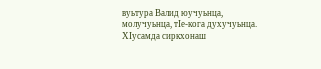вуьтура Валид юучуьнца, молучуьнца, тIе-кога духучуьнца. ХIусамда сиркхонаш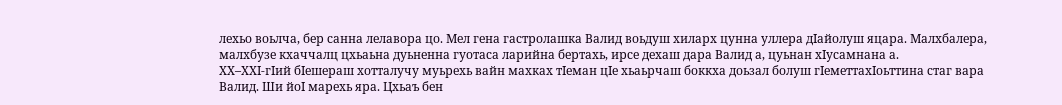лехьо воьлча, бер санна лелавора цо. Мел гена гастролашка Валид воьдуш хиларх цунна уллера дIайолуш яцара. Малхбалера, малхбузе кхаччалц цхьаьна дуьненна гуотаса ларийна бертахь, ирсе дехаш дара Валид а, цуьнан хIусамнана а.
ХХ–ХХI-гIий бIешераш хотталучу муьрехь вайн махках тIеман цIе хьаьрчаш боккха доьзал болуш гIеметтахIоьттина стаг вара Валид. Ши йоI марехь яра. Цхьаъ бен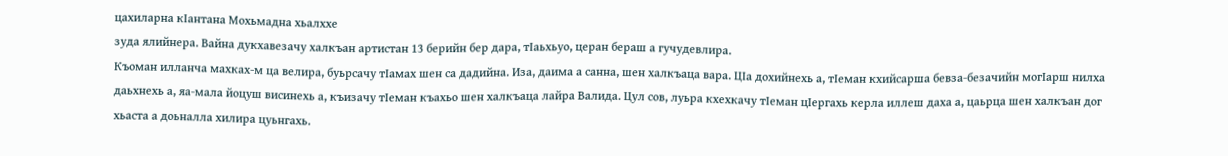цахиларна кIантана Мохьмадна хьалххе
зуда ялийнера. Вайна дукхавезачу халкъан артистан 13 берийн бер дара, тIаьхьуо, церан бераш а гучудевлира.
Къоман илланча махках-м ца велира, буьрсачу тIамах шен са дадийна. Иза, даима а санна, шен халкъаца вара. ЦIа дохийнехь а, тIеман кхийсарша бевза-безачийн могIарш нилха даьхнехь а, яа-мала йоцуш висинехь а, къизачу тIеман къахьо шен халкъаца лайра Валида. Цул сов, луьра кхехкачу тIеман цIергахь керла иллеш даха а, цаьрца шен халкъан дог хьаста а доьналла хилира цуьнгахь.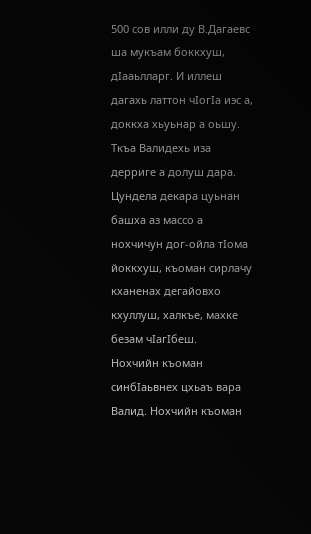500 сов илли ду В.Дагаевс ша мукъам боккхуш, дIааьлларг. И иллеш дагахь латтон чIогIа иэс а, доккха хьуьнар а оьшу.
Ткъа Валидехь иза дерриге а долуш дара. Цундела декара цуьнан башха аз массо а нохчичун дог-ойла тIома йоккхуш, къоман сирлачу кханенах дегайовхо кхуллуш, халкъе, махке безам чIагIбеш.
Нохчийн къоман синбIаьвнех цхьаъ вара Валид. Нохчийн къоман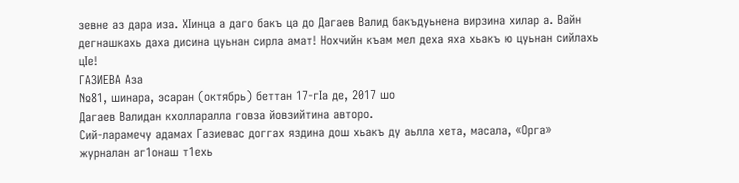зевне аз дара иза. ХIинца а даго бакъ ца до Дагаев Валид бакъдуьнена вирзина хилар а. Вайн дегнашкахь даха дисина цуьнан сирла амат! Нохчийн къам мел деха яха хьакъ ю цуьнан сийлахь цIе!
ГАЗИЕВА Аза
№81, шинара, эсаран (октябрь) беттан 17-гIа де, 2017 шо
Дагаев Валидан кхолларалла говза йовзийтина авторо.
Сий-ларамечу адамах Газиевас доггах яздина дош хьакъ ду аьлла хета, масала, «Орга» журналан аг1онаш т1ехь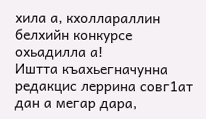хила а, кхоллараллин белхийн конкурсе охьадилла а!
Иштта къахьегначунна редакцис леррина совг1ат дан а мегар дара,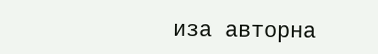иза авторна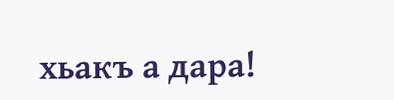хьакъ а дара!